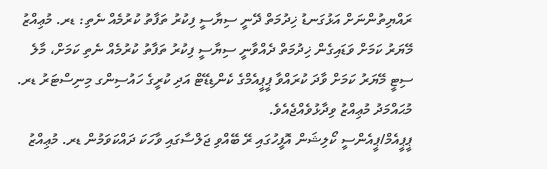ރައްޔިތުންނަށް އަޅުގަނޑު ޚިދުމަތް ދޭނީ ސިޔާސީ ފިކުރު ތަފާތު ކުރުމެއް ނެތި: ޑރ. މުޢިއްޒު
މޭޔަރު ކަމަށް ވަޑައިގެން ޚިދުމަތް ދެއްވާނީ ސިޔާސީ ފިކުރު ތަފާތު ކުރުމެއް ނެތި ކަމަށް، މާލެ ސިޓީ މޭޔަރު ކަމަށް ވާދަ ކުރައްވާ ޕީޕީއެމްގެ ކެންޑިޑޭޓް އަދި ކުރީގެ ހައުސިންގ މިނިސްޓަރު ޑރ. މުޙައްމަދު މުޢިއްޒު ވިދާޅުވެއްޖެއެވެ.
ޕީޕީއެމް/ޕީއެންސީ ކޯލިޝަން އޮފީހުގައި ރޭ ބޭއްވި ޖަލްސާގައި ވާހަކަ ދައްކަވަމުން ޑރ. މުޢިއްޒު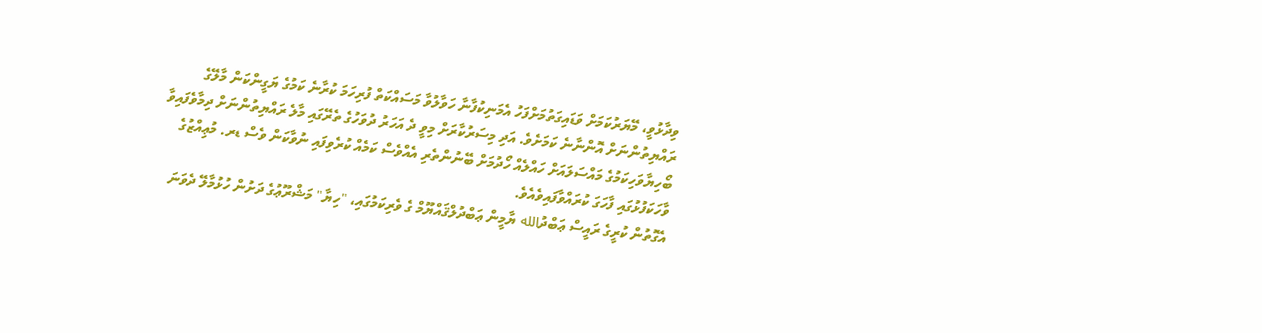ވިދާޅުވީ، މޭޔަރުކަމަށް ވަޑައިގަތުމަށްފަހު އެމަނިކުފާނާ ހަވާލުވާ މަސައްކަތް ފުރިހަމަ ކުރާނެ ކަމުގެ ޔަގީންކަން މާލޭގެ ރައްޔިތުންނަށް އޮންނާނެ ކަމަށެވެ. އަދި މިސަރުކާރަށް މިވީ ދެ އަހަރު ދުވަހުގެ ތެރޭގައި މާލެ ރައްޔިތުންނަށް ދިމާވެފައިވާ ބޯހިޔާވަހިކަމުގެ މައްސަލައަށް ހައްލެއް ހޯދުމަށް ބޭނުންތެރި އެއްވެސް ކަމެއް ކުރެވިފައި ނުވާކަން ވެސް ޑރ. މުޢިއްޒުގެ ވާހަކަފުޅުގައި ފާހަގަ ކުރައްވާފައިވެއެވެ.
އެގޮތުން ކުރީގެ ރައީސް ޢަބްދުالله ޔާމީން ޢަބްދުލްޤައްޔޫމް ގެ ވެރިކަމުގައި، "ހިޔާ" މަޝްރޫޢުގެ ދަށުން ހުޅުމާލޭ ދެވަނަ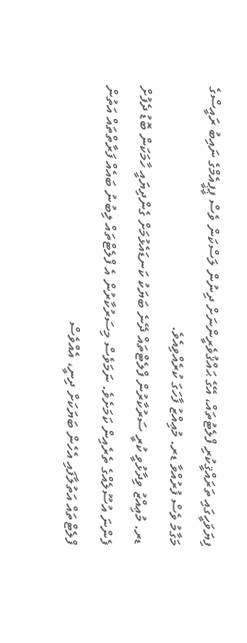ފިޔަވަހީގައި ތަރައްޤީކުރި ފްލެޓުތައް، އޭގެ ޙައްޤުވެރީންނަށް ދިނުން ލަސްކަން ވެސް ޕީޕީއެމްގެ ނައިބު ރައީސްގެ މަގާމު ވެސް ފުރުއްވާ ޑރ. މުޢިއްޒު ފާހަގަ ކުރެއްވިއެވެ.
ޑރ. މުޢިއްޒު ވިދާޅުވީ ކުރީ ސަރުކާރުން ފްލެޓްތައް ދޭނެ ބަޔަކު ކަނޑައެޅުމަށް ގެންދިޔައީ ހާމަކަން ބޮޑު ދެފުށް ފެންނަ އުސޫލެއްގެ ތެރެއިން ކަމަށެވެ. ނަމަވެސް މިސަރުކާރުން އެ ފްލެޓްތައް ލިބުނު ބައެއް ފަރާތްތައް އަތުން ފްލެޓްތައް އަތުލާފައި އެހެން ބަޔަކަށް ދިނީ، އެއްވެސް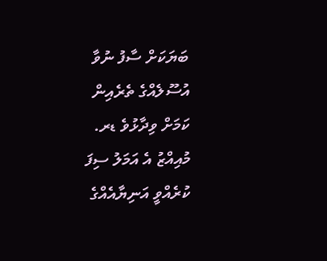ބަޔަކަށް ސާފު ނުވާ އުސޫލެއްގެ ތެރެއިން ކަމަށް ވިދާޅުވެ ޑރ. މުއިއްޒު އެ އަމަލު ސިފަ ކުރެއްވީ އަނިޔާއެއްގެ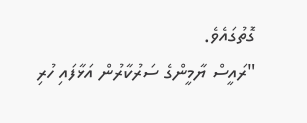ގޮތުގައެވެ.
"ރައީސް ޔާމީންގެ ސަރުކާރުން އަޅާފައި ހުރި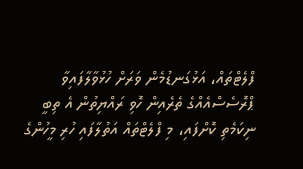ފްލެޓްތައް، އަޅުގަނޑުމެން ވަރަށް ހުޅުވާލާފައިވާ ޕްރޮސެސްއެއްގެ ތެރެއިން ހޮވި ރައްޔިތުން އެ ތިބީ ނިކަމެތި ކޮށްފައި، މި ފްލެޓްތައް އަތުލާފައި ހުރި މީހުންގެ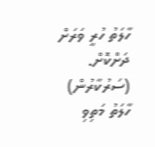ހާލަތު ހުރީ ވަރަށް ދަށްކޮށް. (ސަރުކާރުން) ހާލަތު މަތިވި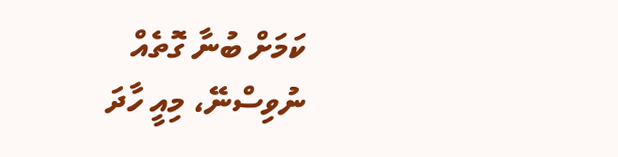ކަމަށް ބުނާ ގޮތެއް ނުވިސްނޭ، މިއީ ހާދަ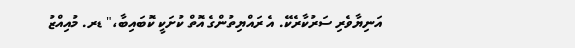އަނިޔާވެރި ސަރުކާރެކޭ. އެ ރައްޔިތުންގެ އޮތް ކުށަކީ ކޮބައިބާ،" ޑރ. މުއިއްޒު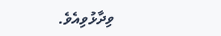ވިދާޅުވިއެވެ.